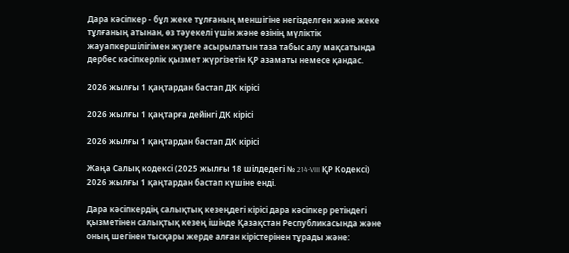Дара кәсіпкер - бұл жеке тұлғаның меншігіне негізделген және жеке тұлғаның атынан, өз тәуекелі үшін және өзінің мүліктік жауапкершілігімен жүзеге асырылатын таза табыс алу мақсатында дербес кәсіпкерлік қызмет жүргізетін ҚР азаматы немесе қандас.

2026 жылғы 1 қаңтардан бастап ДК кірісі

2026 жылғы 1 қаңтарға дейінгі ДК кірісі

2026 жылғы 1 қаңтардан бастап ДК кірісі

Жаңа Салық кодексі (2025 жылғы 18 шілдедегі № 214-VIII ҚР Кодексі) 2026 жылғы 1 қаңтардан бастап күшіне енді.

Дара кәсіпкердің салықтық кезеңдегі кірісі дара кәсіпкер ретіндегі қызметінен салықтық кезең ішінде Қазақстан Республикасында және оның шегінен тысқары жерде алған кірістерінен тұрады және: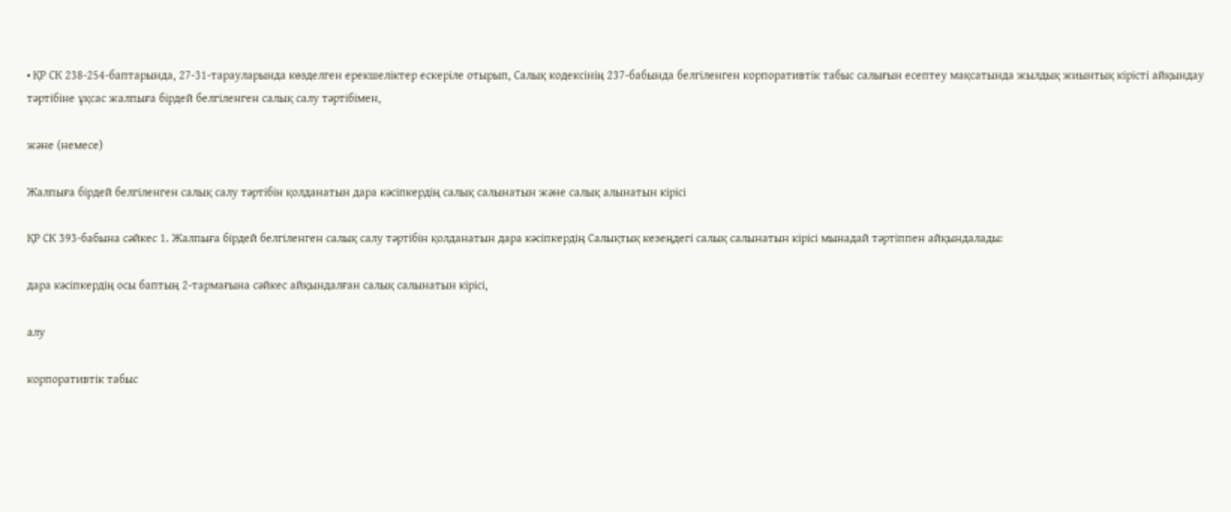• ҚР СК 238-254-баптарында, 27-31-тарауларында көзделген ерекшеліктер ескеріле отырып, Салық кодексінің 237-бабында белгіленген корпоративтік табыс салығын есептеу мақсатында жылдық жиынтық кірісті айқындау тәртібіне ұқсас жалпыға бірдей белгіленген салық салу тәртібімен,

және (немесе)

Жалпыға бірдей белгіленген салық салу тәртібін қолданатын дара кәсіпкердің салық салынатын және салық алынатын кірісі

ҚР СК 393-бабына сәйкес 1. Жалпыға бірдей белгіленген салық салу тәртібін қолданатын дара кәсіпкердің Салықтық кезеңдегі салық салынатын кірісі мынадай тәртіппен айқындалады:

дара кәсіпкердің осы баптың 2-тармағына сәйкес айқындалған салық салынатын кірісі,

алу

корпоративтік табыс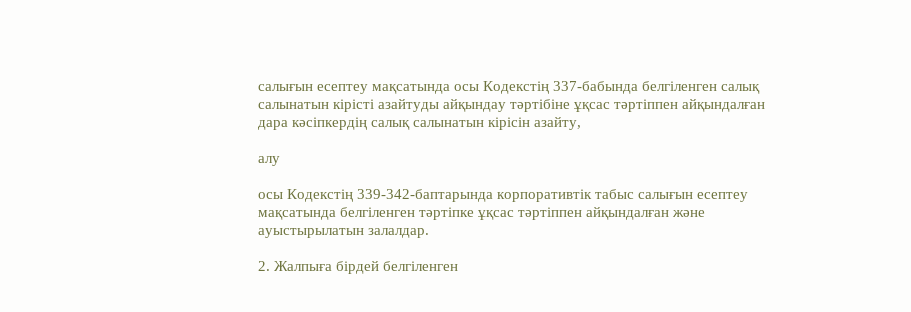салығын есептеу мақсатында осы Кодекстің 337-бабында белгіленген салық салынатын кірісті азайтуды айқындау тәртібіне ұқсас тәртіппен айқындалған дара кәсіпкердің салық салынатын кірісін азайту,

алу

осы Кодекстің 339-342-баптарында корпоративтік табыс салығын есептеу мақсатында белгіленген тәртіпке ұқсас тәртіппен айқындалған және ауыстырылатын залалдар.

2. Жалпыға бірдей белгіленген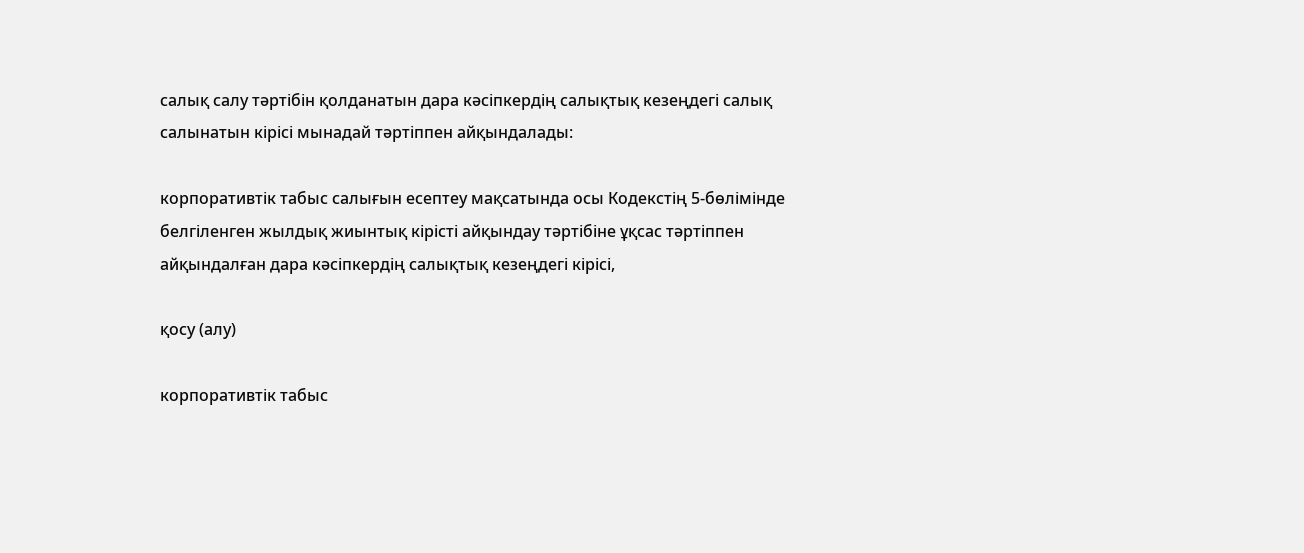салық салу тәртібін қолданатын дара кәсіпкердің салықтық кезеңдегі салық салынатын кірісі мынадай тәртіппен айқындалады:

корпоративтік табыс салығын есептеу мақсатында осы Кодекстің 5-бөлімінде белгіленген жылдық жиынтық кірісті айқындау тәртібіне ұқсас тәртіппен айқындалған дара кәсіпкердің салықтық кезеңдегі кірісі,

қосу (алу)

корпоративтік табыс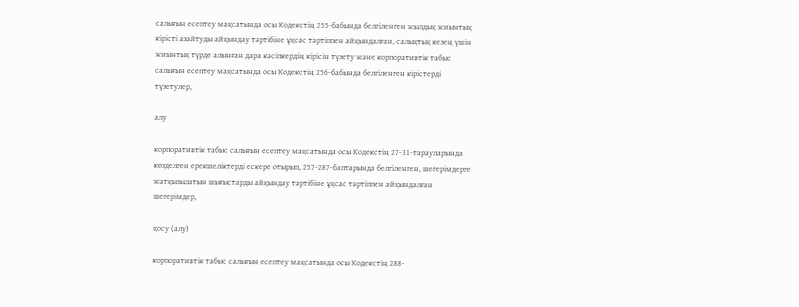салығын есептеу мақсатында осы Кодекстің 255-бабында белгіленген жылдық жиынтық кірісті азайтуды айқындау тәртібіне ұқсас тәртіппен айқындалған, салықтық кезең үшін жиынтық түрде алынған дара кәсіпкердің кірісін түзету және корпоративтік табыс салығын есептеу мақсатында осы Кодекстің 256-бабында белгіленген кірістерді түзетулер,

алу

корпоративтік табыс салығын есептеу мақсатында осы Кодекстің 27-31-тарауларында көзделген ерекшеліктерді ескере отырып, 257-287-баптарында белгіленген, шегерімдерге жатқызылатын шығыстарды айқындау тәртібіне ұқсас тәртіппен айқындалған шегерімдер,

қосу (алу)

корпоративтік табыс салығын есептеу мақсатында осы Кодекстің 288-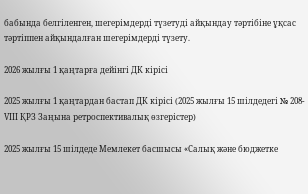бабында белгіленген, шегерімдерді түзетуді айқындау тәртібіне ұқсас тәртіппен айқындалған шегерімдерді түзету.

2026 жылғы 1 қаңтарға дейінгі ДК кірісі

2025 жылғы 1 қаңтардан бастап ДК кірісі (2025 жылғы 15 шілдедегі № 208-VІIІ ҚРЗ Заңына ретроспективалық өзгерістер)

2025 жылғы 15 шілдеде Мемлекет басшысы «Салық және бюджетке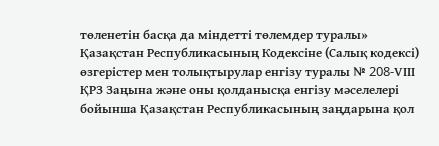төленетін басқа да міндетті төлемдер туралы» Қазақстан Республикасының Кодексіне (Салық кодексі) өзгерістер мен толықтырулар енгізу туралы № 208-VІIІ ҚРЗ Заңына және оны қолданысқа енгізу мәселелері бойынша Қазақстан Республикасының заңдарына қол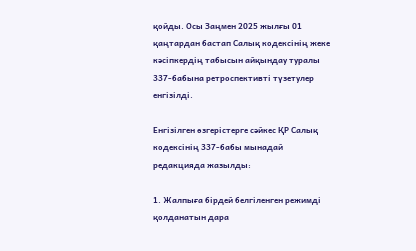қойды. Осы Заңмен 2025 жылғы 01 қаңтардан бастап Салық кодексінің жеке кәсіпкердің табысын айқындау туралы 337-бабына ретроспективті түзетулер енгізілді.

Енгізілген өзгерістерге сәйкес ҚР Салық кодексінің 337-бабы мынадай редакцияда жазылды:

1. Жалпыға бірдей белгіленген режимді қолданатын дара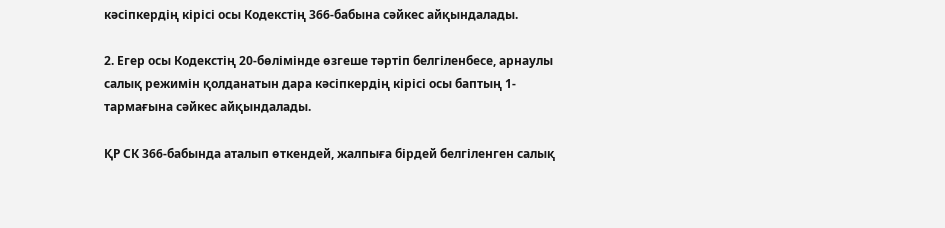кәсіпкердің кірісі осы Кодекстің 366-бабына сәйкес айқындалады.

2. Егер осы Кодекстің 20-бөлімінде өзгеше тәртіп белгіленбесе, арнаулы салық режимін қолданатын дара кәсіпкердің кірісі осы баптың 1-тармағына сәйкес айқындалады.

ҚР СК 366-бабында аталып өткендей, жалпыға бірдей белгіленген салық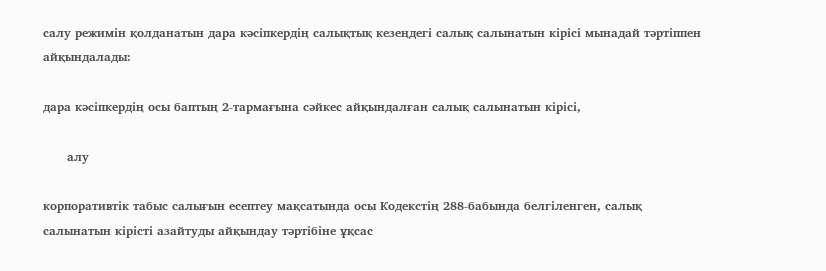салу режимін қолданатын дара кәсіпкердің салықтық кезеңдегі салық салынатын кірісі мынадай тәртіппен айқындалады:

дара кәсіпкердің осы баптың 2-тармағына сәйкес айқындалған салық салынатын кірісі,

      алу

корпоративтік табыс салығын есептеу мақсатында осы Кодекстің 288-бабында белгіленген, салық салынатын кірісті азайтуды айқындау тәртібіне ұқсас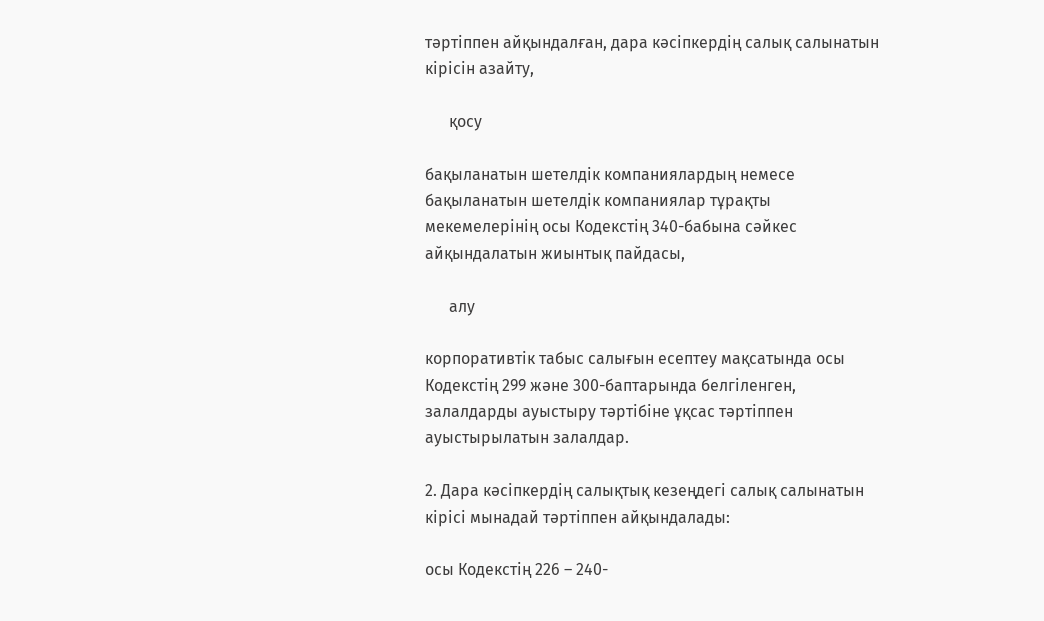тәртіппен айқындалған, дара кәсіпкердің салық салынатын кірісін азайту,

      қосу

бақыланатын шетелдік компаниялардың немесе бақыланатын шетелдік компаниялар тұрақты мекемелерінің осы Кодекстің 340-бабына сәйкес айқындалатын жиынтық пайдасы,

      алу

корпоративтік табыс салығын есептеу мақсатында осы Кодекстің 299 және 300-баптарында белгіленген, залалдарды ауыстыру тәртібіне ұқсас тәртіппен ауыстырылатын залалдар.

2. Дара кәсіпкердің салықтық кезеңдегі салық салынатын кірісі мынадай тәртіппен айқындалады:

осы Кодекстің 226 – 240-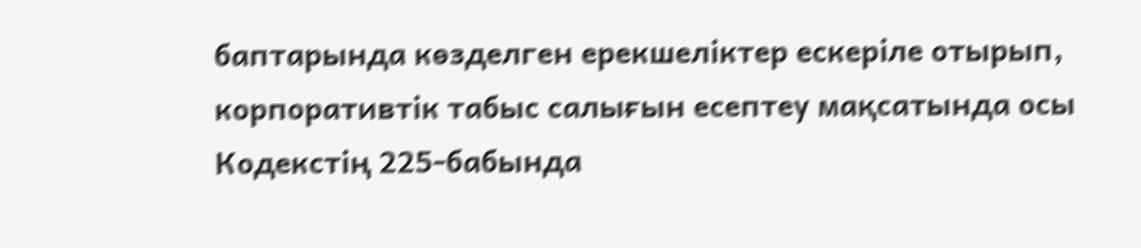баптарында көзделген ерекшеліктер ескеріле отырып, корпоративтік табыс салығын есептеу мақсатында осы Кодекстің 225-бабында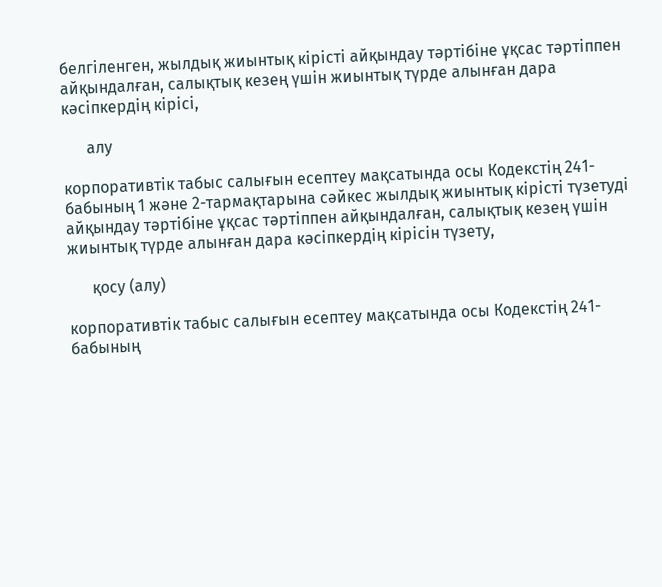белгіленген, жылдық жиынтық кірісті айқындау тәртібіне ұқсас тәртіппен айқындалған, салықтық кезең үшін жиынтық түрде алынған дара кәсіпкердің кірісі,

      алу

корпоративтік табыс салығын есептеу мақсатында осы Кодекстің 241-бабының 1 және 2-тармақтарына сәйкес жылдық жиынтық кірісті түзетуді айқындау тәртібіне ұқсас тәртіппен айқындалған, салықтық кезең үшін жиынтық түрде алынған дара кәсіпкердің кірісін түзету,

      қосу (алу)

корпоративтік табыс салығын есептеу мақсатында осы Кодекстің 241-бабының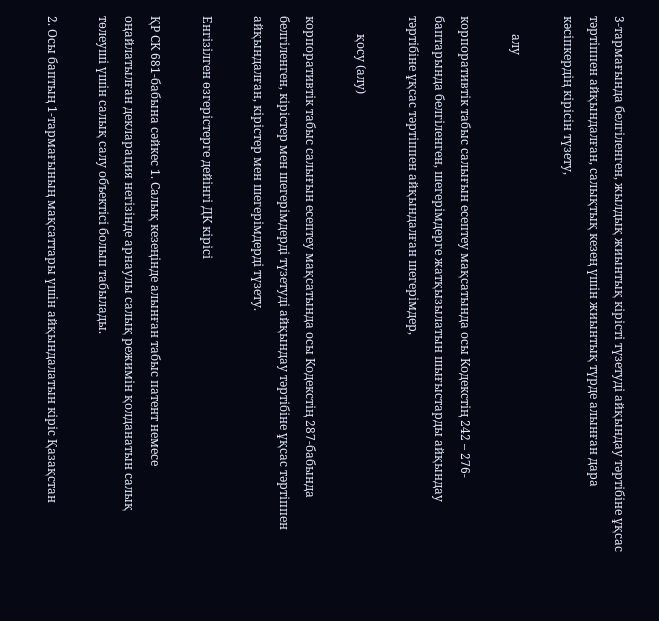3-тармағында белгіленген, жылдық жиынтық кірісті түзетуді айқындау тәртібіне ұқсас тәртіппен айқындалған, салықтық кезең үшін жиынтық түрде алынған дара кәсіпкердің кірісін түзету,

      алу

корпоративтік табыс салығын есептеу мақсатында осы Кодекстің 242 – 276-баптарында белгіленген, шегерімдерге жатқызылатын шығыстарды айқындау тәртібіне ұқсас тәртіппен айқындалған шегерімдер,

      қосу (алу)

корпоративтік табыс салығын есептеу мақсатында осы Кодекстің 287-бабында белгіленген, кірістер мен шегерімдерді түзетуді айқындау тәртібіне ұқсас тәртіппен айқындалған, кірістер мен шегерімдерді түзету.

Енгізілген өзгерістерге дейінгі ДК кірісі

ҚР СК 681-бабына сәйкес 1. Салық кезеңінде алынған табыс патент немесе оңайлатылған декларация негізінде арнаулы салық режимін қолданатын салық төлеуші үшін салық салу объектісі болып табылады.

2. Осы баптың 1-тармағының мақсаттары үшiн айқындалатын кіріс Қазақстан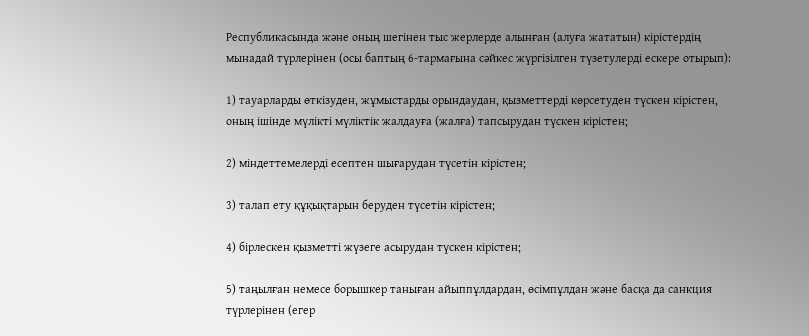Республикасында және оның шегінен тыс жерлерде алынған (алуға жататын) кірістердің мынадай түрлерінен (осы баптың 6-тармағына сәйкес жүргізілген түзетулерді ескере отырып):

1) тауарларды өткізуден, жұмыстарды орындаудан, қызметтерді көрсетуден түскен кірістен, оның ішінде мүлікті мүліктік жалдауға (жалға) тапсырудан түскен кірістен;

2) мiндеттемелердi есептен шығарудан түсетiн кірістен;

3) талап ету құқықтарын беруден түсетін кірістен;

4) бірлескен қызметті жүзеге асырудан түскен кірістен;

5) таңылған немесе борышкер таныған айыппұлдардан, өсімпұлдан және басқа да санкция түрлерінен (егер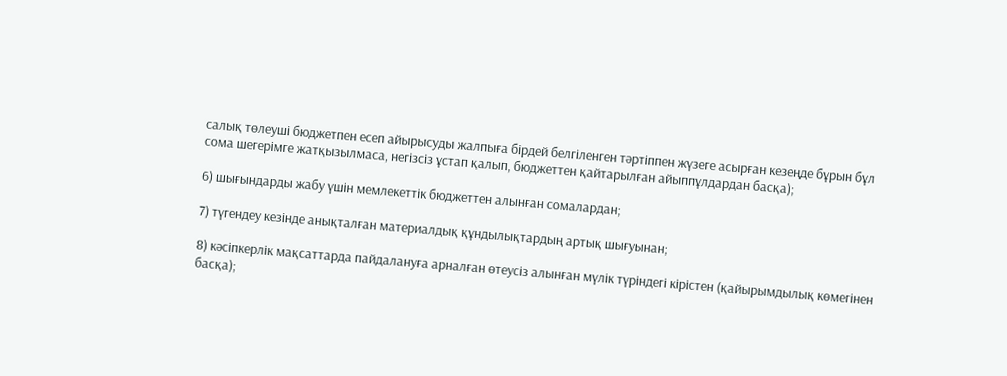салық төлеуші бюджетпен есеп айырысуды жалпыға бірдей белгіленген тәртіппен жүзеге асырған кезеңде бұрын бұл сома шегерімге жатқызылмаса, негізсіз ұстап қалып, бюджеттен қайтарылған айыппұлдардан басқа);

6) шығындарды жабу үшiн мемлекеттiк бюджеттен алынған сомалардан;

7) түгендеу кезінде анықталған материалдық құндылықтардың артық шығуынан;

8) кәсiпкерлiк мақсаттарда пайдалануға арналған өтеусiз алынған мүлiк түрiндегi кірістен (қайырымдылық көмегiнен басқа);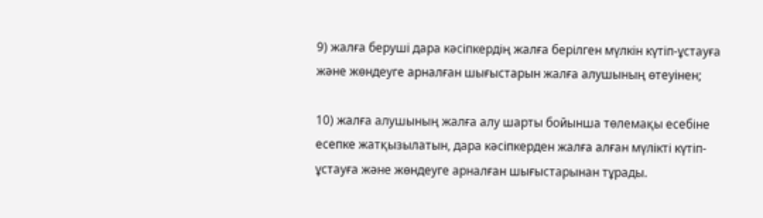9) жалға беруші дара кәсіпкердің жалға берілген мүлкін күтіп-ұстауға және жөндеуге арналған шығыстарын жалға алушының өтеуінен;

10) жалға алушының жалға алу шарты бойынша төлемақы есебіне есепке жатқызылатын, дара кәсіпкерден жалға алған мүлікті күтіп-ұстауға және жөндеуге арналған шығыстарынан тұрады.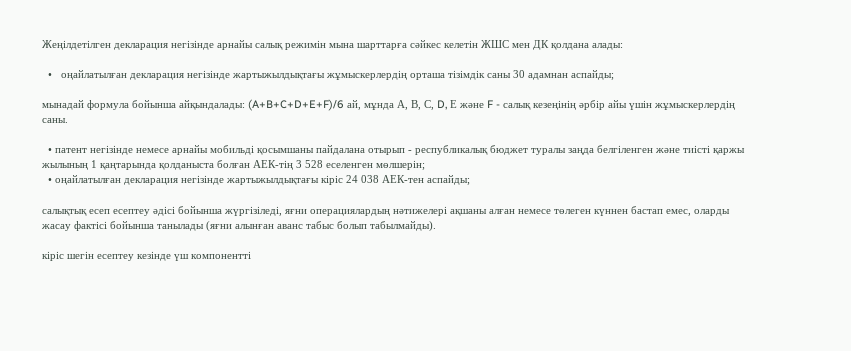Жеңілдетілген декларация негізінде арнайы салық режимін мына шарттарға сәйкес келетін ЖШС мен ДК қолдана алады:

  •   оңайлатылған декларация негізінде жартыжылдықтағы жұмыскерлердің орташа тізімдік саны 30 адамнан аспайды;

мынадай формула бойынша айқындалады: (A+B+C+D+E+F)/6 ай, мұнда А, В, С, D, Е және F - салық кезеңінің әрбір айы үшін жұмыскерлердің саны.

  • патент негізінде немесе арнайы мобильді қосымшаны пайдалана отырып - республикалық бюджет туралы заңда белгіленген және тиісті қаржы жылының 1 қаңтарында қолданыста болған АЕК-тің 3 528 еселенген мөлшерін;
  • оңайлатылған декларация негізінде жартыжылдықтағы кіріс 24 038 АЕК-тен аспайды;

салықтық есеп есептеу әдісі бойынша жүргізіледі, яғни операциялардың нәтижелері ақшаны алған немесе төлеген күннен бастап емес, оларды жасау фактісі бойынша танылады (яғни алынған аванс табыс болып табылмайды).

кіріс шегін есептеу кезінде үш компонентті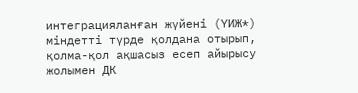интеграцияланған жүйені (ҮИЖ*) міндетті түрде қолдана отырып, қолма-қол ақшасыз есеп айырысу жолымен ДК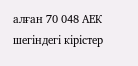алған 70 048 АЕК шегіндегі кірістер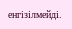енгізілмейді.